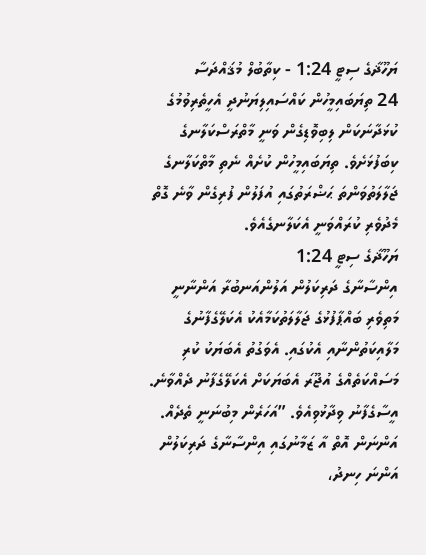ޔަހޫޛާގެ ސިޓީ 1:24 - ކިތާބުލް މުޤައްދަސާ
24 ތިޔަބައިމީހުން ކައްސައިލިޔަނުދީ އެހީތެރިވުމުގެ ކުޅަދާނަކަން ލިބިވޮޑިގެން ވަނީ މާތްރަސްކަލާނގެ ކިބަފުޅަށެވެ. ތިޔަބައިމީހުން ކުށެއް ނެތި މާތްކަލާނގެ ޖަލާލަތުވަންތަ ޙަޟްރަތުގައި އުފަލުން ފުރިގެން ވާނެ ގޮތް މެދުވެރި ކުރައްވަނީ އެކަލާނގެއެވެ.
ޔަހޫޛާގެ ސިޓީ 1:24
އިންސާނާގެ ދަރިކަލުން އަލުންއަނބުރާ އަންނާނީ މަތިވެރި ބައްޕާފުޅުގެ ޖަލާލަތުކަމާއެކު އެކަލޭގެފާނުގެ މަލާއިކަތުންނާއި އެކުގައި. އެވަގުތު އެބަޔަކު ކުރި މަސައްކަތެއްގެ އުޖޫރަ އެބަޔަކަށް އެކަލޭގެފާނު ދެއްވާނެ.
އީސާގެފާނު ވިދާޅުވިއެވެ. ”އަހަރެން މިބުނަނީ ތެދެއް. އަންނަން އޮތް އާ ޒަމާނުގައި އިންސާނާގެ ދަރިކަލުން އަންނަ ހިނދު،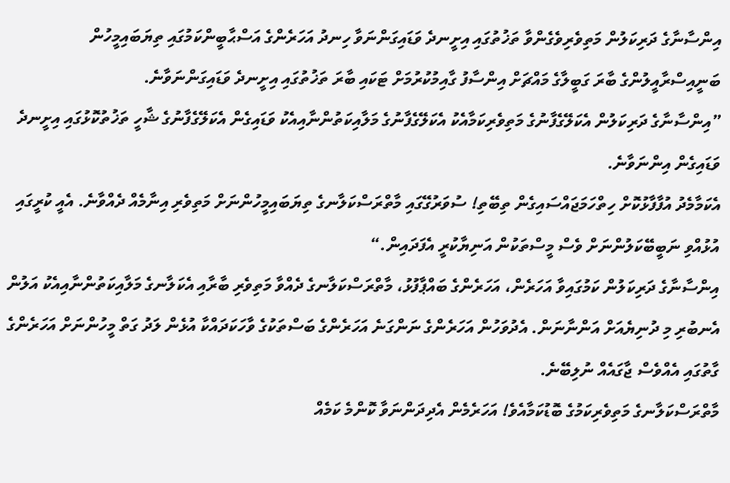އިންސާނާގެ ދަރިކަލުން މަތިވެރިވެގެންވާ ތަޚުތުގައި އިށީނދެ ވަޑައިގަންނަވާ ހިނދު އަހަރެންގެ އަސްޙާބީންކަމުގައި ތިޔަބައިމީހުން ބަނީއިސްރާއީލުންގެ ބާރަ ގަބީލާގެ މައްޗަށް އިންސާފު ގާއިމުކުރުމަށް ޓަކައި ބާރަ ތަޚުތުގައި އިށީނދެ ވަޑައިގަންނަވާނެ.
”އިންސާނާގެ ދަރިކަލުން އެކަލޭގެފާނުގެ މަތިވެރިކަމާއެކު އެކަލޭގެފާނުގެ މަލާއިކަތުންނާއިއެކު ވަޑައިގެން އެކަލޭގެފާނުގެ ޝާހީ ތަޚުތުކޮޅުގައި އިށީނދެ ވަޑައިގެން އިންނަވާނެ.
އެކަމާމެދު އުފާފާޅުކޮށް ހިތްހަމަޖައްސައިގެން ތިބޭތި! ސުވަރުގޭގައި މާތްރަސްކަލާނގެ ތިޔަބައިމީހުންނަށް މަތިވެރި އިނާމެއް ދެއްވާނެ. އެއީ ކުރީގައި އުޅުއްވި ނަބީބޭކަލުންނަށް ވެސް މީސްތަކުން އަނިޔާކުރީ އެފަދައިން.“
އިންސާނާގެ ދަރިކަލުން ކަމުގައިވާ އަހަރެން، އަހަރެންގެ ބައްޕާފުޅު، މާތްރަސްކަލާނގެ ދެއްވާ މަތިވެރި ބާރާއި އެކަލާނގެ މަލާއިކަތުންނާއިއެކު އަލުން އެނބުރި މި ދުނިޔެއަށް އަންނާނަން. އެދުވަހުން އަހަރެންގެ ނަންގަނެ އަހަރެންގެ ބަސްތަކުގެ ވާހަކަދައްކާ އުޅެން ލަދު ގަތް މީހުންނަށް އަހަރެންގެ ގާތުގައި އެއްވެސް ޖާގައެއް ނުލިބޭނެ.
މާތްރަސްކަލާނގެ މަތިވެރިކަމުގެ ބޮޑުކަމާއެވެ! އަހަރެމެން އެދިދަންނަވާ ކޮންމެ ކަމެއް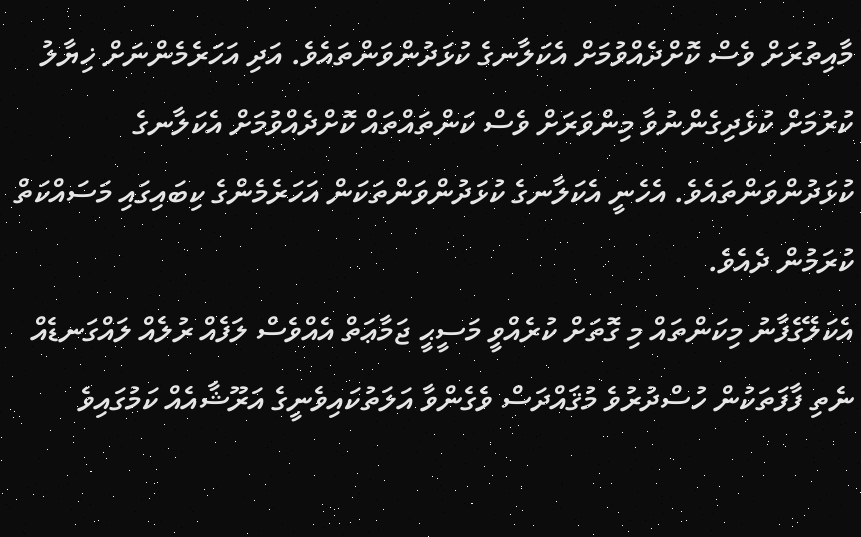މާއިތުރަށް ވެސް ކޮށްދެއްވުމަށް އެކަލާނގެ ކުޅަދުންވަންތައެވެ. އަދި އަހަރެމެންނަށް ޚިޔާލު ކުރުމަށް ކުޅެދިގެންނުވާ މިންވަރަށް ވެސް ކަންތައްތައް ކޮށްދެއްވުމަށް އެކަލާނގެ ކުޅަދުންވަންތައެވެ. އެހެނީ އެކަލާނގެ ކުޅަދުންވަންތަކަން އަހަރެމެންގެ ކިބައިގައި މަސައްކަތް ކުރަމުން ދެއެވެ.
އެކަލޭގެފާނު މިކަންތައް މި ގޮތަށް ކުރެއްވީ މަސީޙީ ޖަމާޢަތް އެއްވެސް ލަފެއް ރުލެއް ލައްގަނޑެއް ނެތި ފާފަތަކުން ހުސްދުރުވެ މުޤައްދަސް ވެގެންވާ އަލަތުކައިވެނީގެ އަރޫޝާއެއް ކަމުގައިވެ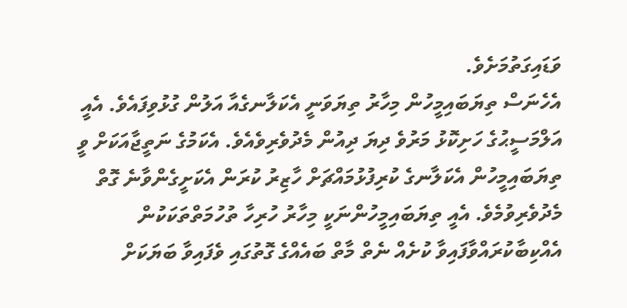ވަޑައިގަތުމަށެވެ.
އެހެނަސް ތިޔަބައިމީހުން މިހާރު ތިޔަވަނީ އެކަލާނގެއާ އަލުން ގުޅުވިފައެވެ. އެއީ އަލްމަސީޙުގެ ހަށިކޮޅު މަރުވެ ދިޔަ ދިއުން މެދުވެރިވެއެވެ. އެކަމުގެ ނަތީޖާއަކަށް ވީ ތިޔަބައިމީހުން އެކަލާނގެ ކުރިފުޅުމައްޗަށް ހާޒިރު ކުރަން އެކަށީގެންވާނެ ގޮތް މެދުވެރިވުމެވެ. އެއީ ތިޔަބައިމީހުންނަކީ މިހާރު ހުރިހާ ތުހުމަތްތަކަކުން އެއްކިބާކުރައްވާފައިވާ ކުށެއް ނެތް މާތް ބައެއްގެ ގޮތުގައި ވެފައިވާ ބަޔަކަށް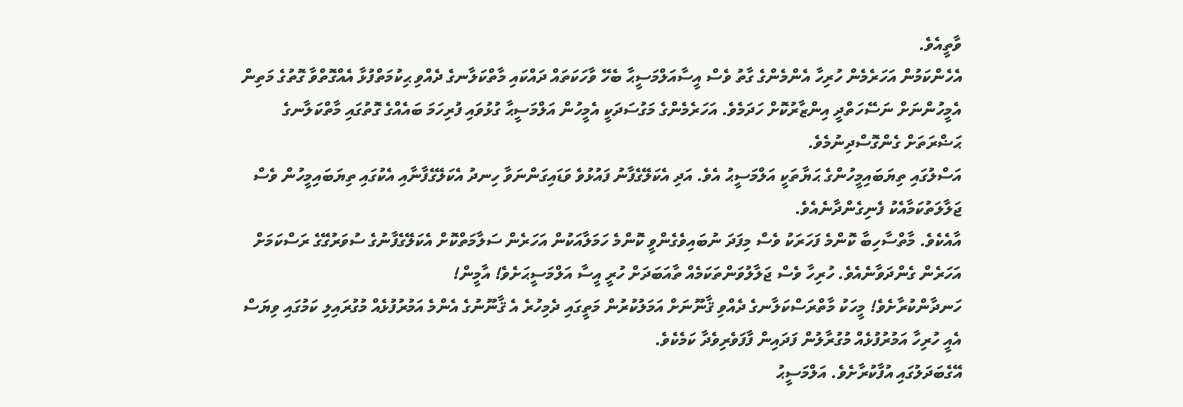ވާތީއެވެ.
އެހެންކަމުން އަހަރެމެން ހުރިހާ އެންމެންގެ ގާތު ވެސް އީސާއަލްމަސީޙާ ބެހޭ ވާހަކަތައް ދައްކައި މާތްކަލާނގެ ދެއްވި ޙިކުމަތްފުޅާ އެއްގޮތްވާ ގޮތުގެ މަތިން އެމީހުންނަށް ނަސޭހަތްދީ އިންޒާރުކޮށް ހަދަމެވެ. އަހަރެމެންގެ މަގުސަދަކީ އެމީހުން އަލްމަސީޙާ ގުޅުވައި ފުރިހަމަ ބައެއްގެ ގޮތުގައި މާތްކަލާނގެ ޙަޟްރަތަށް ގެންގޮސްދިނުމެވެ.
އަސްލުގައި ތިޔަބައިމީހުންގެ ޙަޔާތަކީ އަލްމަސީޙު އެވެ. އަދި އެކަލޭގެފާނު ފައުޅުވެ ވަޑައިގަންނަވާ ހިނދު އެކަލޭގެފާނާއި އެކުގައި ތިޔަބައިމީހުން ވެސް ޖަލާލަތުކަމާއެކު ފެނިގެންދާނެއެވެ.
އާއެކެވެ. މާތްސާހިބާ ކޮންމެ ފަހަރަކު ވެސް މިފަދަ ނުބައިވެގެންވީ ކޮންމެ ހަމަލާއަކުން އަހަރެން ސަލާމަތްކޮށް އެކަލޭގެފާނުގެ ސުވަރުގޭގެ ރަސްކަމަށް އަހަރެން ގެންދަވާނެއެވެ. ހުރިހާ ވެސް ޖަލާލުވަންތަކަމެއް ތާއަބަދަށް ހުރީ އީސާ އަލްމަސީޙަށެވެ! އާމީން!
ހަނދާންކުރާށެވެ! މީހަކު މާތްރަސްކަލާނގެ ދެއްވި ޤާނޫނަށް އަމަލުކުރުން މަތީގައި ދެމިހުރެ އެ ޤާނޫނުގެ އެންމެ އަމުރުފުޅެއް މުގުރައިލި ކަމުގައި ވިޔަސް އެއީ ހުރިހާ އަމުރުފުޅެއް މުގުރާލުން ފަދައިން ފާފަވެރިވެދާ ކަމެކެވެ.
އޭގެބަދަލުގައި އުފާކުރާށެވެ. އަލްމަސީޙު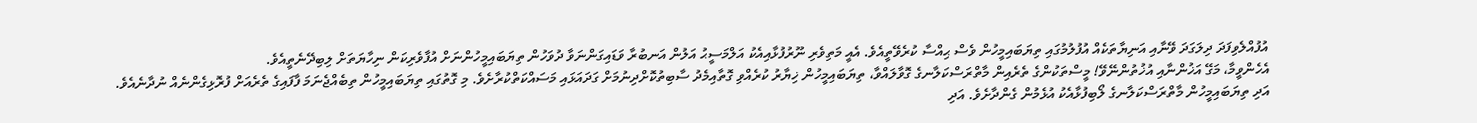އުފުއްލެވިފަދަ ދިލަގަދަ ވޭނާއި އަނިޔާތަކެއް އުފުލުމުގައި ތިޔަބައިމީހުން ވެސް ޙިއްސާ ކުރެވޭތީއެވެ. އެއީ މަތިވެރި ނޫރުފުޅާއިއެކު އަލްމަސީޙު އަލުން އަނބުރާ ވަޑައިގަންނަވާ ދުވަހުން ތިޔަބައިމީހުންނަށް އުފާވެރިކަން ނިހާޔަތަށް ލިބިދޭނެތީއެވެ.
އެހެންވީމާ، މަގޭ އަޚުންނާއި އުޚުތުންނޭވޭ! މީސްތަކުންގެ ތެރެއިން މާތްރަސްކަލާނގެ ގޮވާލައްވާ، ތިޔަބައިމީހުން ޚިޔާރު ކުރެއްވި ގޮތާއިމެދު ސާބިތުކޮށްދިނުމަށް ގަދައަޅައި މަސައްކަތްކުރާށެވެ. މި ގޮތުގައި ތިޔަބައިމީހުން ތިބެއްޖެނަމަ ފާފައިގެ ތެރެއަށް ފުރޮޅިގެންނެއް ނުދާނެއެވެ.
އަދި ތިޔަބައިމީހުން މާތްރަސްކަލާނގެ ލޯބިފުޅާއެކު އުޅެމުން ގެންދާށެވެ. އަދި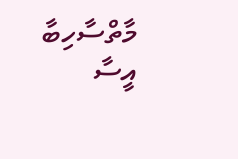މާތްސާހިބާ އީސާ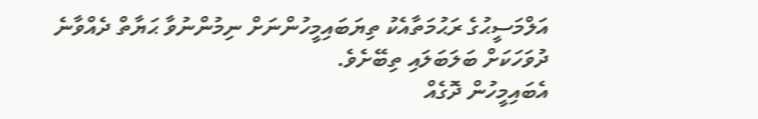އަލްމަސީޙުގެ ރަޙުމަތާއެކު ތިޔަބައިމީހުންނަށް ނިމުންނުވާ ޙަޔާތް ދެއްވާނެ ދުވަހަކަށް ބަލަބަލައި ތިބޭށެވެ.
އެބައިމީހުން ދޮގެއް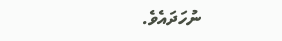ނުހަދައެވެ.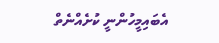އެބައިމީހުންނީ ކުށެއްނެތް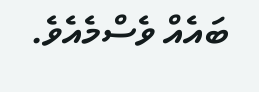ބައެއް ވެސްމެއެވެ.